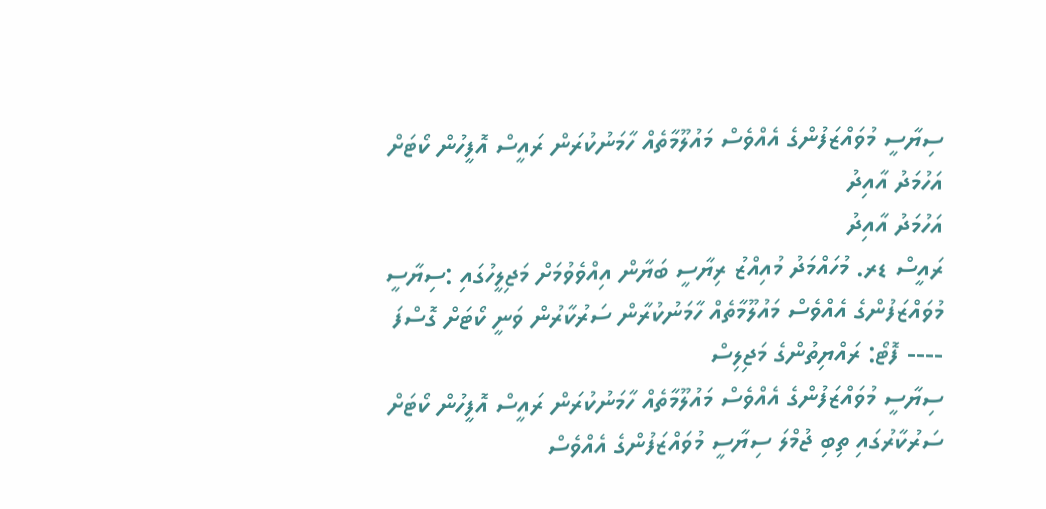ސިޔާސީ މުވައްޒަފުންގެ އެއްވެސް މައުލޫމާތެއް ހާމަނުކުރަން ރައީސް އޮފީހުން ކޯޓަށް
އަހުމަދު އާއިދު
އަހުމަދު އާއިދު
ރައީސް ޑރ. މުހައްމަދު މުއިއްޒު ރިޔާސީ ބަޔާން އިއްވެވުމަށް މަޖިލީހުގައި :ސިޔާސީ މުވައްޒަފުންގެ އެއްވެސް މައުލޫމާތެއް ހާމަނުކުރާން ސަރުކާރުން ވަނީ ކޯޓަށް ގޮސްފަ ---- ފޮޓޯ: ރައްޔިތުންގެ މަޖިލިސް
ސިޔާސީ މުވައްޒަފުންގެ އެއްވެސް މައުލޫމާތެއް ހާމަނުކުރަން ރައީސް އޮފީހުން ކޯޓަށް
ސަރުކާރުގައި ތިބި ޖުމްލަ ސިޔާސީ މުވައްޒަފުންގެ އެއްވެސް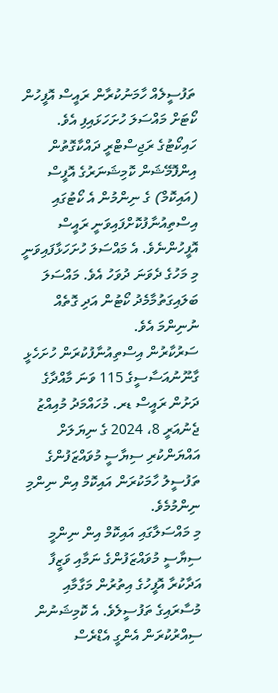ތަފުސީލެއް ހާމަނުކުރާން ރައީސް އޮފީހުން ކޯޓަށް މައްސަލަ ހުށަހަޅައިފި އެވެ.
ހައިކޯޓުގެ ރަޖިސްޓްރީ ދައްކާގޮތުން އިންފޮމޭޝަން ކޮމިޝަނަރުގެ އޮފީސް (އައިކޮމް) ގެ ނިންމުން އެ ކޯޓުގައި އިސްތިއުނާފުކޮށްފައިވަނީ ރައީސް އޮފީހުންނެވެ. އެ މައްސަލަ ހުށަހަޅާފައިވަނީ މި މަހުގެ ދެވަނަ ދުވަހު އެވެ. މައްސަލަ ބަލައިގަތުމާމެދު ކޯޓުން އަދި ގޮތެއް ނުނިންމަ އެވެ.
ސަރުކާރުން އިސްތިއުނާފުކުރަން ހުށަހެޅީ ގާނޫނުއަސާސީގެ 115 ވަނަ މާއްދާގެ ދަށުން ރައީސް ޑރ. މުހައްމަދު މުއިއްޒު ޖެނުއަރީ 8، 2024 ގެ ނިޔަލަށް އައްޔަންކުރި ސިޔާސީ މުވައްޒަފުންގެ ތަފުސީލު ހާމަކުރަން އައިކޮމް އިން ނިންމި ނިންމުމެވެ.
މި މައްސަލާގައި އައިކޮމް އިން ނިންމީ ސިޔާސީ މުވައްޒަފުންގެ ނަމާއި ވަޒީފާ އަދާކުރާ އޮފީހުގެ އިތުރުން މަގާމާއި މުސާރައިގެ ތަފުސީލެވެ. އެ ކޮމިޝަނުން ސިއްރުކުރަން އެންގީ އެޑްރެސް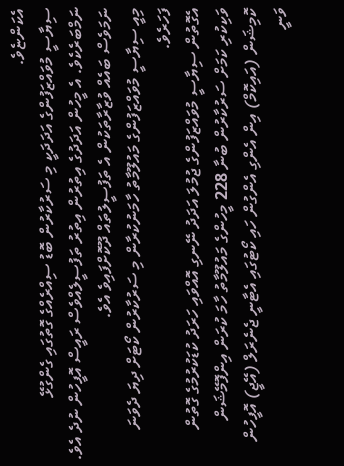އެކަންޏެވެ.
ސިޔާސީ މުވައްޒަފުންގެ އަދަދަކީ މި ސަރުކާރުން ބޮޑު ސިއްރެއްގެ ގޮތުގައި ގެންގުޅޭ ނަމްބަރެކެވެ. އެ މީހުން އަދަދުގެ އިތުރުން އިތުރު ތަފުސީލެއްވެސް ރައީސް އޮފީހުން ނުދެ އެވެ. ނަމަވެސް ބައެއް ވުޒާރާތަކުން އެ ތަފުސީލުތައް ދޫކޮށްފައިވެ އެވެ.
މިއީ ސިޔާސީ މުވައްޒަފުންގެ މައުލޫމާތު ހާމަނުކުރާން މި ސަރުކާރުން ކޯޓަށް ދިޔަ ދެވަނަ ފަހަރެވެ.
އެގޮތުން ސިޔާސީ މުވައްޒަފުންގެ ޖުމުލަ އަދަދު ނޭނގި އޮއްވައި ހަރަދު ކުޑަކުރުމުގެ ގޮތުން ވަކިކުރި ކަމަށް ސަރުކާރުން ބުނާ 228 މީހުންގެ މައުލޫމާތު ހާމަ ކުރަން އިންފޮމޭޝަން ކޮމިޝަން (އައިކޮމް) އިން އެންގި އެންގުން ހައި ކޯޓުގައި އެޓާނީ ޖެނެރަލް (އޭޖީ) އޮފީހުން ވަނީ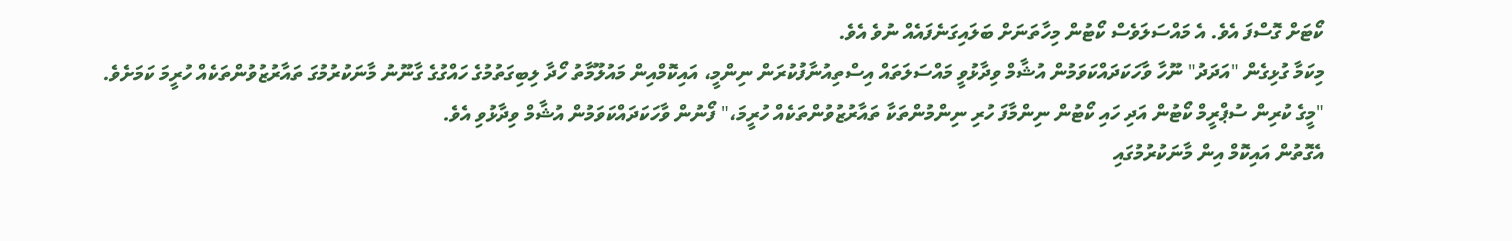ކޯޓަށް ގޮސްފަ އެވެ. އެ މައްސަލަވެސް ކޯޓުން މިހާތަނަށް ބަލައިގަނެފައެއް ނުވެ އެވެ.
މިކަމާ ގުޅިގެން "އަދަދު" ނޫހާ ވާހަކަދައްކަވަމުން އުޝާމް ވިދާޅުވީ މައްސަލަތައް އިސްތިއުނާފުކުރަން ނިންމީ، އައިކޮމްއިން މައުލޫމާތު ހޯދާ ލިބިގަތުމުގެ ހައްގުގެ ގާނޫނު މާނަކުރުމުގަ ތައާރުޒުވުންތަކެއް ހުރީމަ ކަމަށެވެ.
"މީގެ ކުރިން ސުޕްރީމް ކޯޓުން އަދި ހައި ކޯޓުން ނިންމާފަ ހުރި ނިންމުންތަކާ ތައާރުޒުވުންތަކެއް ހުރީމަ،" ފޯނުން ވާހަކަދައްކަވަމުން އުޝާމް ވިދާޅުވި އެވެ.
އެގޮތުން އައިކޮމް އިން މާނަކުރުމުގައި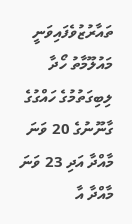ތައާރުޒުވެފައިވަނީ މައުލޫމާތު ހޯދާ ލިބިގަތުމުގެ ހައްގުގެ ގާނޫނުގެ 20 ވަނަ މާއްދާ އަދި 23 ވަނަ މާއްދާ އާ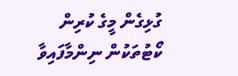ގުޅިގެން މީގެ ކުރިން ކޯޓުތަކުން ނިންމާފައިވާ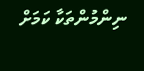ނިންމުންތަކާ ކަމަށް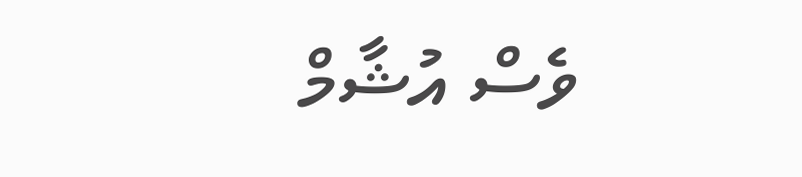ވެސް އުޝާމް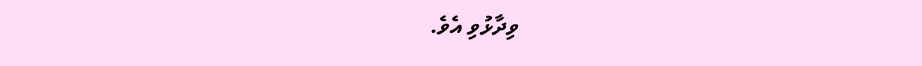ވިދާޅުވި އެވެ.